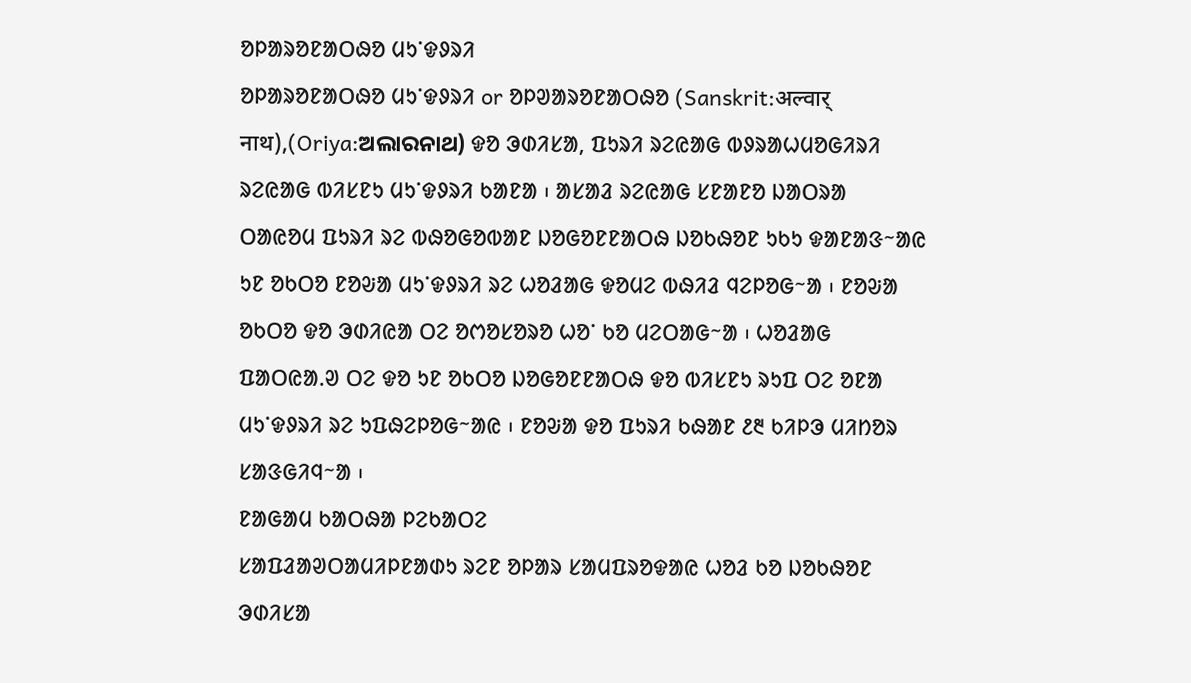ᱚᱞᱟᱨᱚᱱᱟᱛᱷᱚ ᱢᱩᱸᱫᱽᱨᱤ
ᱚᱞᱟᱨᱚᱱᱟᱛᱷᱚ ᱢᱩᱸᱫᱽᱨᱤ or ᱚᱞᱣᱟᱨᱚᱱᱟᱛᱷᱚ (Sanskrit:अल्वार् नाथ),(Oriya:ଅଲାରନାଥ) ᱫᱚ ᱳᱰᱤᱥᱟ, ᱯᱩᱨᱤ ᱨᱮᱭᱟᱜ ᱵᱽᱨᱟᱦᱢᱚᱜᱤᱨᱤ ᱨᱮᱭᱟᱜ ᱵᱤᱥᱱᱩ ᱢᱩᱸᱫᱽᱨᱤ ᱠᱟᱱᱟ ᱾ ᱟᱥᱟᱲ ᱨᱮᱭᱟᱜ ᱥᱱᱟᱱᱚ ᱡᱟᱛᱨᱟ ᱛᱟᱭᱚᱢ ᱯᱩᱨᱤ ᱨᱮ ᱵᱷᱚᱜᱚᱵᱟᱱ ᱡᱚᱜᱚᱱᱱᱟᱛᱷ ᱡᱚᱠᱷᱚᱱ ᱩᱠᱩ ᱫᱟᱱᱟᱝᱻᱟᱭ ᱩᱱ ᱚᱠᱛᱚ ᱱᱚᱶᱟ ᱢᱩᱸᱫᱽᱨᱤ ᱨᱮ ᱦᱚᱲᱟᱜ ᱫᱚᱢᱮ ᱵᱷᱤᱲ ᱧᱮᱞᱚᱜᱻᱟ ᱾ ᱱᱚᱶᱟ ᱚᱠᱛᱚ ᱫᱚ ᱳᱰᱤᱭᱟ ᱛᱮ ᱚᱬᱚᱥᱚᱨᱚ ᱦᱚᱸ ᱠᱚ ᱢᱮᱛᱟᱜᱻᱟ ᱾ ᱦᱚᱲᱟᱜ ᱯᱟᱛᱭᱟ.ᱣ ᱛᱮ ᱫᱚ ᱩᱱ ᱚᱠᱛᱚ ᱡᱚᱜᱚᱱᱱᱟᱛᱷ ᱫᱚ ᱵᱤᱥᱱᱩ ᱨᱩᱯ ᱛᱮ ᱚᱱᱟ ᱢᱩᱸᱫᱽᱨᱤ ᱨᱮ ᱩᱯᱷᱮᱞᱚᱜᱻᱟᱭ ᱾ ᱱᱚᱶᱟ ᱫᱚ ᱯᱩᱨᱤ ᱠᱷᱟᱱ ᱒᱓ ᱠᱤᱞᱳ ᱢᱤᱴᱚᱨ ᱥᱟᱝᱜᱤᱧᱻᱟ ᱾
ᱱᱟᱜᱟᱢ ᱠᱟᱛᱷᱟ ᱞᱮᱠᱟᱛᱮ
ᱥᱟᱯᱲᱟᱣᱛᱟᱢᱤᱞᱱᱟᱰᱩ ᱨᱮᱱ ᱚᱞᱟᱨ ᱥᱟᱢᱯᱨᱚᱫᱟᱭ ᱦᱚᱲ ᱠᱚ ᱡᱚᱠᱷᱚᱱ ᱳᱰᱤᱥᱟ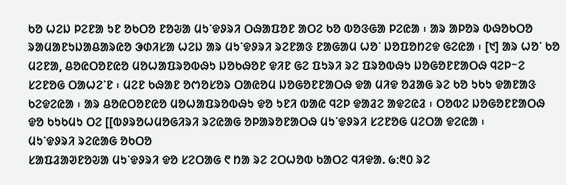ᱠᱚ ᱦᱮᱡ ᱞᱮᱱᱟ ᱩᱱ ᱚᱠᱛᱚ ᱱᱚᱶᱟ ᱢᱩᱸᱫᱽᱨᱤ ᱛᱷᱟᱯᱚᱱ ᱟᱛᱮ ᱠᱚ ᱵᱚᱝᱜᱟ ᱞᱮᱭᱟ ᱾ ᱟᱨ ᱟᱞᱚᱨ ᱵᱷᱚᱠᱛᱚ ᱨᱟᱢᱟᱱᱩᱡᱟᱪᱟᱨᱭᱚ ᱳᱰᱤᱥᱟ ᱦᱮᱡ ᱟᱨ ᱢᱩᱸᱫᱽᱨᱤ ᱨᱮᱱᱟᱝ ᱱᱟᱜᱟᱢ ᱦᱚᱸ ᱡᱚᱯᱚᱴᱮᱫ ᱜᱮᱭᱟ ᱾ [᱑] ᱟᱨ ᱦᱚᱸ ᱠᱚ ᱢᱮᱱᱟ, ᱪᱚᱭᱛᱚᱱᱭᱚ ᱢᱚᱦᱟᱯᱨᱚᱵᱷᱩ ᱡᱚᱠᱷᱚᱱ ᱫᱤᱱ ᱜᱮ ᱯᱩᱨᱤ ᱨᱮ ᱯᱨᱚᱵᱷᱩ ᱡᱚᱜᱚᱱᱱᱟᱛᱷ ᱧᱮᱞᱻᱮ ᱥᱮᱱᱚᱜ ᱛᱟᱦᱮᱸᱱ ᱾ ᱢᱮᱱ ᱠᱷᱟᱱ ᱚᱬᱚᱥᱚᱨ ᱛᱟᱭᱚᱢ ᱡᱚᱜᱚᱱᱱᱟᱛᱷ ᱫᱟ ᱢᱤᱫ ᱚᱲᱟᱜ ᱨᱮ ᱠᱚ ᱩᱠᱩ ᱫᱟᱱᱟᱝ ᱠᱮᱫᱮᱭᱟ ᱾ ᱟᱨ ᱪᱚᱭᱛᱚᱱᱭᱚ ᱢᱚᱦᱟᱯᱨᱚᱵᱷᱩ ᱫᱚ ᱩᱱᱤ ᱵᱟᱭ ᱧᱮᱞ ᱫᱟᱲᱮ ᱟᱫᱮᱭᱲ ᱾ ᱛᱚᱵᱮ ᱡᱚᱜᱚᱱᱱᱟᱛᱷ ᱫᱚ ᱠᱩᱠᱢᱩ ᱛᱮ [[ᱵᱽᱨᱚᱦᱢᱚᱜᱤᱨᱤ ᱨᱮᱭᱟᱜ ᱚᱞᱟᱨᱚᱱᱟᱛᱷ ᱢᱩᱸᱫᱽᱨᱤ ᱥᱮᱱᱚᱜ ᱢᱮᱛᱟ ᱫᱮᱭᱟ ᱾
ᱢᱩᱸᱫᱽᱨᱤ ᱨᱮᱭᱟᱜ ᱚᱠᱛᱚ
ᱥᱟᱯᱲᱟᱣᱱᱚᱶᱟ ᱢᱩᱸᱫᱽᱨᱤ ᱫᱚ ᱥᱮᱛᱟᱜ ᱖ ᱴᱟ ᱨᱮ ᱮᱛᱦᱚᱵ ᱠᱟᱛᱮ ᱧᱤᱫᱟ. ᱙ᱺ᱓᱐ ᱨᱮ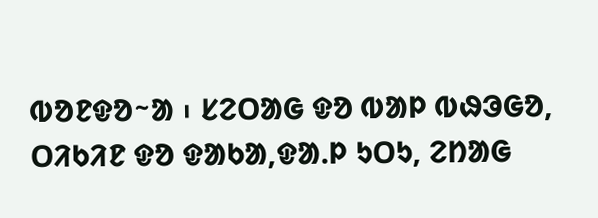ᱵᱚᱱᱫᱚᱻᱟ ᱾ ᱥᱮᱛᱟᱜ ᱫᱚ ᱵᱟᱞ ᱵᱷᱳᱜᱚ, ᱛᱤᱠᱤᱱ ᱫᱚ ᱫᱟᱠᱟ,ᱫᱟ.ᱞ ᱩᱛᱩ, ᱮᱴᱟᱜ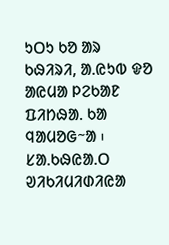ᱩᱛᱩ ᱠᱚ ᱟᱨ ᱠᱷᱤᱨᱤ, ᱟ.ᱭᱩᱵ ᱫᱚ ᱟᱭᱢᱟ ᱞᱮᱠᱟᱱ ᱯᱤᱴᱷᱟ. ᱠᱟ ᱧᱟᱢᱚᱜᱻᱟ ᱾
ᱥᱟ.ᱠᱷᱭᱟ.ᱛ
ᱣᱤᱠᱤᱢᱤᱰᱤᱭᱟ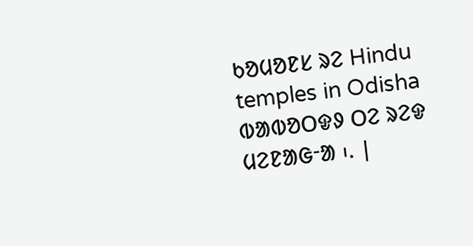ᱠᱚᱢᱚᱱᱥ ᱨᱮ Hindu temples in Odisha ᱵᱟᱵᱚᱛᱫᱽ ᱛᱮ ᱨᱮᱫ ᱢᱮᱱᱟᱜᱼᱟ ᱾. |